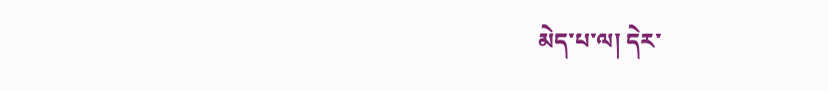མེད་པ་ལ། དེར་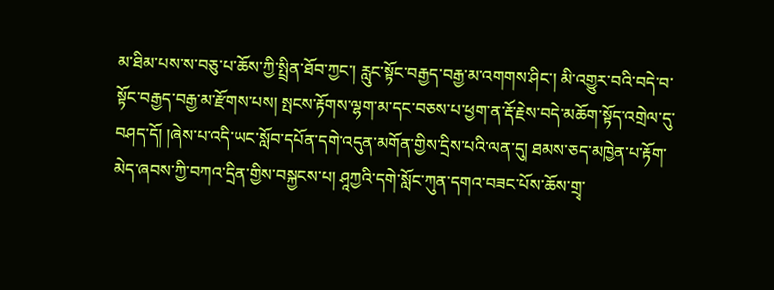མ་ཐིམ་པས་ས་བཅུ་པ་ཆོས་ཀྱི་སྤྲིན་ཐོབ་ཀྱང་། རླུང་སྟོང་བརྒྱད་བརྒྱ་མ་འགགས་ཤིང་། མི་འགྱུར་བའི་བདེ་བ་སྟོང་བརྒྱད་བརྒྱ་མ་རྫོགས་པས། སྤངས་རྟོགས་ལྷག་མ་དང་བཅས་པ་ཕྱག་ན་རྡོ་རྗེས་བདེ་མཆོག་སྟོད་འགྲེལ་དུ་བཤད་དོ། །ཞེས་པ་འདི་ཡང་སློབ་དཔོན་དགེ་འདུན་མགོན་གྱིས་དྲིས་པའི་ལན་དུ། ཐམས་ཅད་མཁྱེན་པ་རྟོག་མེད་ཞབས་ཀྱི་བཀའ་དྲིན་གྱིས་བསྐྱངས་པ། ཤཱཀྱའི་དགེ་སློང་ཀུན་དགའ་བཟང་པོས་ཆོས་གྲྭ་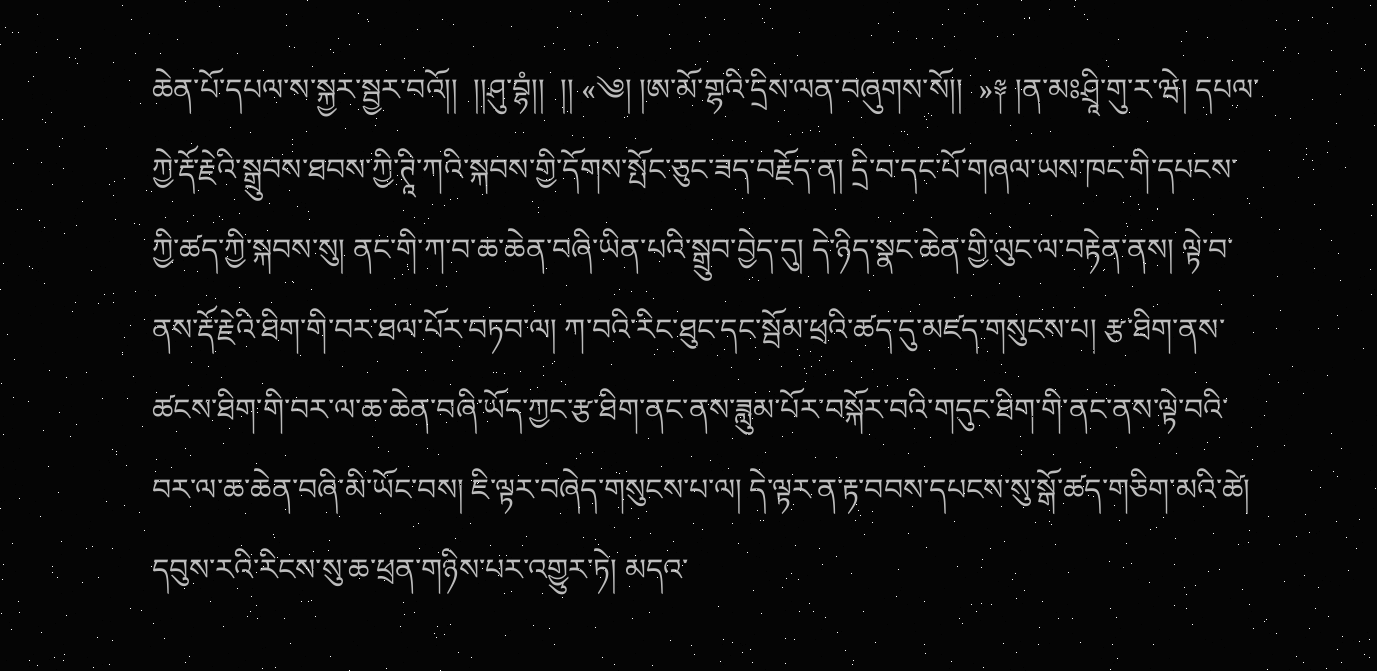ཆེན་པོ་དཔལ་ས་སྐྱར་སྦྱར་བའོ།།  །།ཤུ་བྷཾ།།  །། «༄། །ཨ་མོ་གྷའི་དྲིས་ལན་བཞུགས་སོ།།  »༈ །ན་མཿཤྲཱི་གུ་ར་ཝེ། དཔལ་ཀྱེ་རྡོ་རྗེའི་སྒྲུབས་ཐབས་ཀྱི་ཊཱི་ཀའི་སྐབས་གྱི་དོགས་སྤོང་ཅུང་ཟད་བརྗོད་ན། དྲི་བ་དང་པོ་གཞལ་ཡས་ཁང་གི་དཔངས་ཀྱི་ཚད་ཀྱི་སྐབས་སུ། ནང་གི་ཀ་བ་ཆ་ཆེན་བཞི་ཡིན་པའི་སྒྲུབ་བྱེད་དུ། དེ་ཉིད་སྣང་ཆེན་གྱི་ལུང་ལ་བརྟེན་ནས། ལྟེ་བ་ནས་རྡོ་རྗེའི་ཐིག་གི་བར་ཐལ་པོར་བཏབ་ལ། ཀ་བའི་རིང་ཐུང་དང་སྦོམ་ཕྲའི་ཚད་དུ་མཛད་གསུངས་པ། རྩ་ཐིག་ནས་ཚངས་ཐིག་གི་བར་ལ་ཆ་ཆེན་བཞི་ཡོད་ཀྱང་རྩ་ཐིག་ནང་ནས་ཟླུམ་པོར་བསྐོར་བའི་གདུང་ཐིག་གི་ནང་ནས་ལྟེ་བའི་བར་ལ་ཆ་ཆེན་བཞི་མི་ཡོང་བས། ཇི་ལྟར་བཞེད་གསུངས་པ་ལ། དེ་ལྟར་ན་རྟ་བབས་དཔངས་སུ་སྒོ་ཚད་གཅིག་མའི་ཚེ། དབུས་རའི་རིངས་སུ་ཆ་ཕྲན་གཉིས་པར་འགྱུར་ཏེ། མདའ་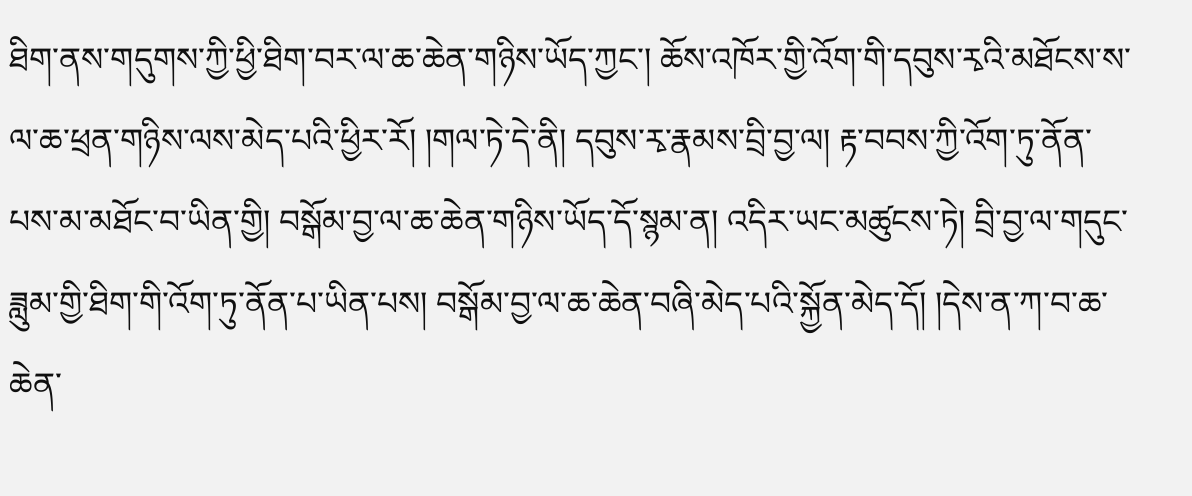ཐིག་ནས་གདུགས་ཀྱི་ཕྱི་ཐིག་བར་ལ་ཆ་ཆེན་གཉིས་ཡོད་ཀྱང་། ཆོས་འཁོར་གྱི་འོག་གི་དབུས་རྭའི་མཐོངས་ས་ལ་ཆ་ཕྲན་གཉིས་ལས་མེད་པའི་ཕྱིར་རོ། །གལ་ཏེ་དེ་ནི། དབུས་རྭ་རྣམས་བྲི་བྱ་ལ། རྟ་བབས་ཀྱི་འོག་ཏུ་ནོན་པས་མ་མཐོང་བ་ཡིན་གྱི། བསྒོམ་བྱ་ལ་ཆ་ཆེན་གཉིས་ཡོད་དོ་སྙམ་ན། འདིར་ཡང་མཚུངས་ཏེ། བྲི་བྱ་ལ་གདུང་ཟླུམ་གྱི་ཐིག་གི་འོག་ཏུ་ནོན་པ་ཡིན་པས། བསྒོམ་བྱ་ལ་ཆ་ཆེན་བཞི་མེད་པའི་སྐྱོན་མེད་དོ། །དེས་ན་ཀ་བ་ཆ་ཆེན་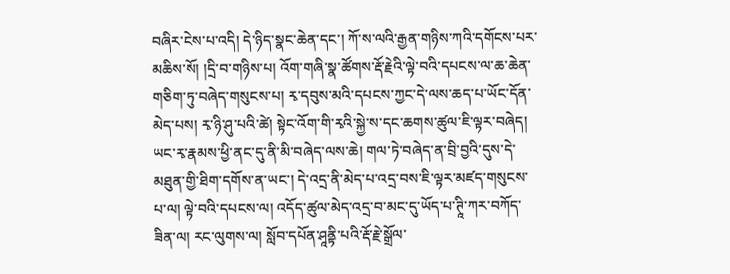བཞིར་ངེས་པ་འདི། དེ་ཉིད་སྣང་ཆེན་དང་། ཀོ་ས་ལའི་རྒྱན་གཉིས་ཀའི་དགོངས་པར་མཆིས་སོ། །དྲི་བ་གཉིས་པ། འོག་གཞི་སྣ་ཚོགས་རྡོ་རྗེའི་ལྟེ་བའི་དཔངས་ལ་ཆ་ཆེན་གཅིག་ཏུ་བཞེད་གསུངས་པ། རྭ་དབུས་མའི་དཔངས་ཀྱང་དེ་ལས་ཆད་པ་ཡོང་དོན་མེད་པས། རྭ་ཉི་ཤུ་པའི་ཚེ། སྟེང་འོག་གི་རྭའི་སྐྱེ་ས་དང་ཆགས་ཚུལ་ཇི་ལྟར་བཞེད། ཡང་རྭ་རྣམས་ཕྱི་ནང་དུ་ནི་མི་བཞེད་ལས་ཆེ། གལ་ཏེ་བཞེད་ན་བྲི་བྱའི་དུས་དེ་མཐུན་གྱི་ཐིག་དགོས་ན་ཡང་། དེ་འདྲ་ནི་མེད་པ་འདྲ་བས་ཇི་ལྟར་མཛད་གསུངས་པ་ལ། ལྟེ་བའི་དཔངས་ལ། འདོད་ཚུལ་མེད་འདྲ་བ་མང་དུ་ཡོད་པ་ཊཱི་ཀར་བཀོད་ཟིན་ལ། རང་ལུགས་ལ། སློབ་དཔོན་ཤཱནྟི་པའི་རྡོ་རྗེ་སྒྲོལ་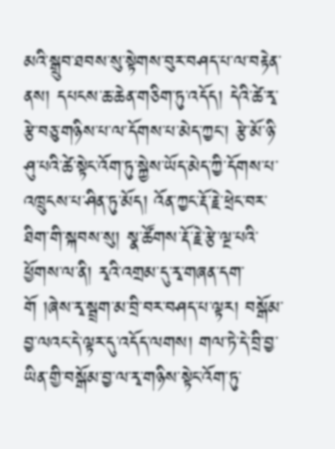མའི་སྒྲུབ་ཐབས་སུ་སྟེགས་བུར་བཤད་པ་ལ་བརྟེན་ནས། དཔངས་ཆ་ཆེན་གཅིག་ཏུ་འདོད། དེའི་ཚེ་རྭ་རྩེ་བཅུ་གཉིས་པ་ལ་དོགས་པ་མེད་ཀྱང་། རྩེ་མོ་ཉི་ཤུ་པའི་ཚེ་སྟེང་འོག་ཏུ་སྐྱེས་ཡོད་མེད་ཀྱི་དོགས་པ་འཁྲུངས་པ་ཤིན་ཏུ་མོད། འོན་ཀྱང་རྡོ་རྗེ་ཕྲེང་བར་ཐིག་གི་སྐབས་སུ། སྣ་ཚོགས་རྡོ་རྗེ་རྩེ་ལྔ་པའི་ཕྱོགས་ལ་ནི། རྭའི་འགྲམ་དུ་རྭ་གཞན་དག་གོ །ཞེས་རྭ་སྦྲག་མ་བྲི་བར་བཤད་པ་ལྟར། བསྒོམ་བྱ་ལའང་དེ་ལྟར་དུ་འདོད་ལགས། གལ་ཏེ་དེ་བྲི་བྱ་ཡིན་གྱི་བསྒོམ་བྱ་ལ་རྭ་གཉིས་སྟེང་འོག་ཏུ་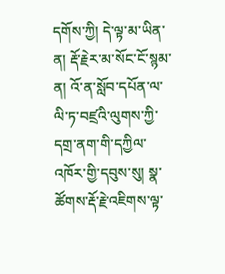དགོས་ཀྱི། དེ་ལྟ་མ་ཡིན་ན། རྡོ་རྗེར་མ་སོང་ངོ་སྙམ་ན། འོ་ན་སློབ་དཔོན་ལ་ལི་ཏ་བཛྲའི་ལུགས་ཀྱི་དགྲ་ནག་གི་དཀྱིལ་འཁོར་གྱི་དབུས་སུ། སྣ་ཚོགས་རྡོ་རྗེ་འཇིགས་ལྟ་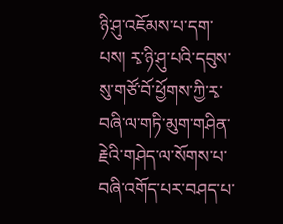ཉི་ཤུ་འཇོམས་པ་དག་པས། རྭ་ཉི་ཤུ་པའི་དབུས་སུ་གཙོ་བོ་ཕྱོགས་ཀྱི་རྭ་བཞི་ལ་གཏི་མུག་གཤིན་རྗེའི་གཤེད་ལ་སོགས་པ་བཞི་འགོད་པར་བཤད་པ་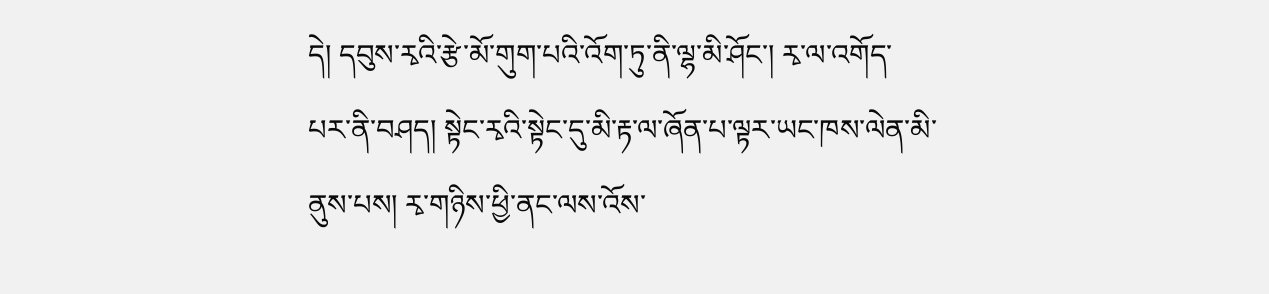དེ། དབུས་རྭའི་རྩེ་མོ་གུག་པའི་འོག་ཏུ་ནི་ལྷ་མི་ཤོང་། རྭ་ལ་འགོད་པར་ནི་བཤད། སྟེང་རྭའི་སྟེང་དུ་མི་རྟ་ལ་ཞོན་པ་ལྟར་ཡང་ཁས་ལེན་མི་ནུས་པས། རྭ་གཉིས་ཕྱི་ནང་ལས་འོས་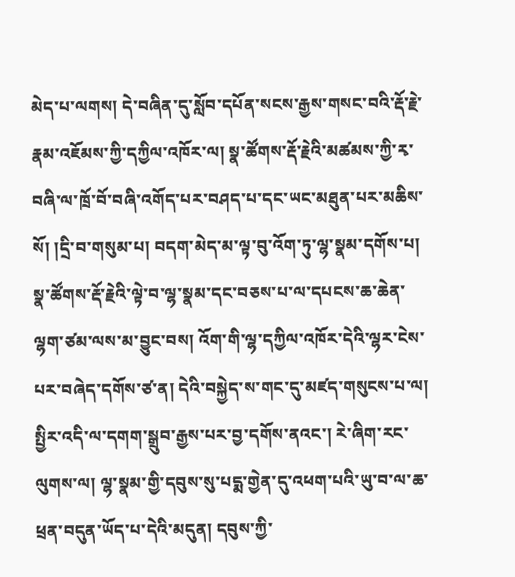མེད་པ་ལགས། དེ་བཞིན་དུ་སློབ་དཔོན་སངས་རྒྱས་གསང་བའི་རྡོ་རྗེ་རྣམ་འཇོམས་ཀྱི་དཀྱིལ་འཁོར་ལ། སྣ་ཚོགས་རྡོ་རྗེའི་མཚམས་ཀྱི་རྭ་བཞི་ལ་ཁྲོ་བོ་བཞི་འགོད་པར་བཤད་པ་དང་ཡང་མཐུན་པར་མཆིས་སོ། །དྲི་བ་གསུམ་པ། བདག་མེད་མ་ལྟ་བུ་འོག་ཏུ་ལྷ་སྣམ་དགོས་པ། སྣ་ཚོགས་རྡོ་རྗེའི་ལྟེ་བ་ལྷ་སྣམ་དང་བཅས་པ་ལ་དཔངས་ཆ་ཆེན་ལྷག་ཙམ་ལས་མ་བྱུང་བས། འོག་གི་ལྷ་དཀྱིལ་འཁོར་དེའི་ལྷར་ངེས་པར་བཞེད་དགོས་ཙ་ན། དེའི་བསྐྱེད་ས་གང་དུ་མཛད་གསུངས་པ་ལ། སྤྱིར་འདི་ལ་དགག་སྒྲུབ་རྒྱས་པར་བྱ་དགོས་ནའང་། རེ་ཞིག་རང་ལུགས་ལ། ལྷ་སྣམ་གྱི་དབུས་སུ་པདྨ་གྱེན་དུ་འཕག་པའི་ཡུ་བ་ལ་ཆ་ཕྲན་བདུན་ཡོད་པ་དེའི་མདུན། དབུས་ཀྱི་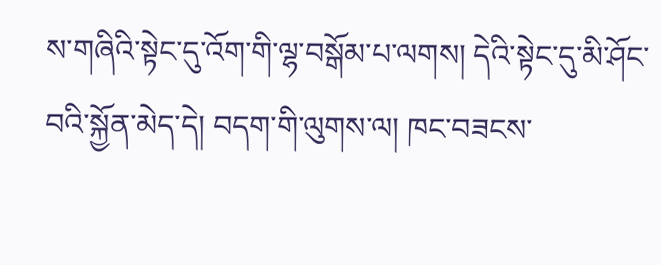ས་གཞིའི་སྟེང་དུ་འོག་གི་ལྷ་བསྒོམ་པ་ལགས། དེའི་སྟེང་དུ་མི་ཤོང་བའི་སྐྱོན་མེད་དེ། བདག་གི་ལུགས་ལ། ཁང་བཟངས་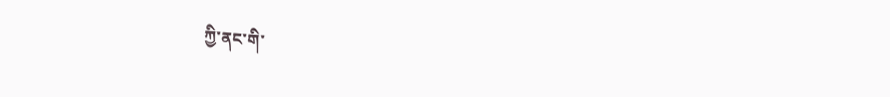ཀྱི་ནང་གི་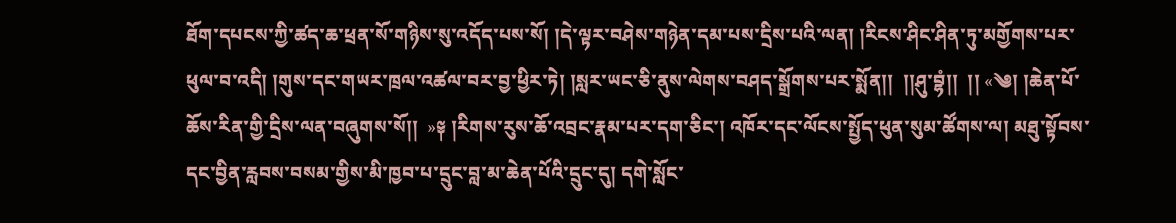ཐོག་དཔངས་ཀྱི་ཚད་ཆ་ཕྲན་སོ་གཉིས་སུ་འདོད་པས་སོ། །དེ་ལྟར་བཤེས་གཉེན་དམ་པས་དྲིས་པའི་ལན། །རིངས་ཤིང་ཤིན་ཏུ་མགྱོགས་པར་ཕུལ་བ་འདི། །གུས་དང་གཡར་ཁྲལ་འཚལ་བར་བྱ་ཕྱིར་ཏེ། །སླར་ཡང་ཅི་ནུས་ལེགས་བཤད་སྒྲོགས་པར་སྨོན།།  །།ཤུ་བྷཾ།།  །། «༄། །ཆེན་པོ་ཆོས་རིན་གྱི་དྲིས་ལན་བཞུགས་སོ།།  »༈ །རིགས་རུས་ཆོ་འབྲང་རྣམ་པར་དག་ཅིང་། འཁོར་དང་ལོངས་སྤྱོད་ཕུན་སུམ་ཚོགས་ལ། མཐུ་སྟོབས་དང་བྱིན་རླབས་བསམ་གྱིས་མི་ཁྱབ་པ་དྲུང་བླ་མ་ཆེན་པོའི་དྲུང་དུ། དགེ་སློང་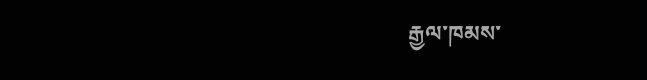རྒྱལ་ཁམས་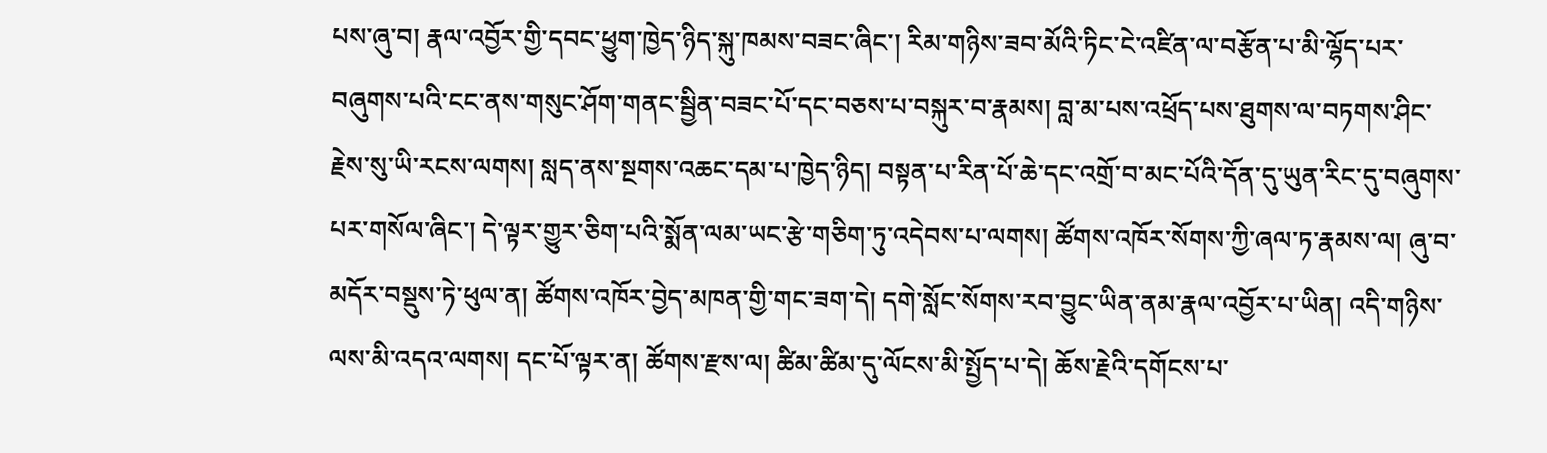པས་ཞུ་བ། རྣལ་འབྱོར་གྱི་དབང་ཕྱུག་ཁྱེད་ཉིད་སྐུ་ཁམས་བཟང་ཞིང་། རིམ་གཉིས་ཟབ་མོའི་ཏིང་ངེ་འཛིན་ལ་བརྩོན་པ་མི་ལྷོད་པར་བཞུགས་པའི་ངང་ནས་གསུང་ཤོག་གནང་སྦྱིན་བཟང་པོ་དང་བཅས་པ་བསྐུར་བ་རྣམས། བླ་མ་པས་འཕྲོད་པས་ཐུགས་ལ་བཏགས་ཤིང་རྗེས་སུ་ཡི་རངས་ལགས། སླད་ནས་སྔགས་འཆང་དམ་པ་ཁྱེད་ཉིད། བསྟན་པ་རིན་པོ་ཆེ་དང་འགྲོ་བ་མང་པོའི་དོན་དུ་ཡུན་རིང་དུ་བཞུགས་པར་གསོལ་ཞིང་། དེ་ལྟར་གྱུར་ཅིག་པའི་སྨོན་ལམ་ཡང་རྩེ་གཅིག་ཏུ་འདེབས་པ་ལགས། ཚོགས་འཁོར་སོགས་ཀྱི་ཞལ་ཏ་རྣམས་ལ། ཞུ་བ་མདོར་བསྡུས་ཏེ་ཕུལ་ན། ཚོགས་འཁོར་བྱེད་མཁན་གྱི་གང་ཟག་དེ། དགེ་སློང་སོགས་རབ་བྱུང་ཡིན་ནམ་རྣལ་འབྱོར་པ་ཡིན། འདི་གཉིས་ལས་མི་འདའ་ལགས། དང་པོ་ལྟར་ན། ཚོགས་རྫས་ལ། ཚིམ་ཚིམ་དུ་ལོངས་མི་སྤྱོད་པ་དེ། ཆོས་རྗེའི་དགོངས་པ་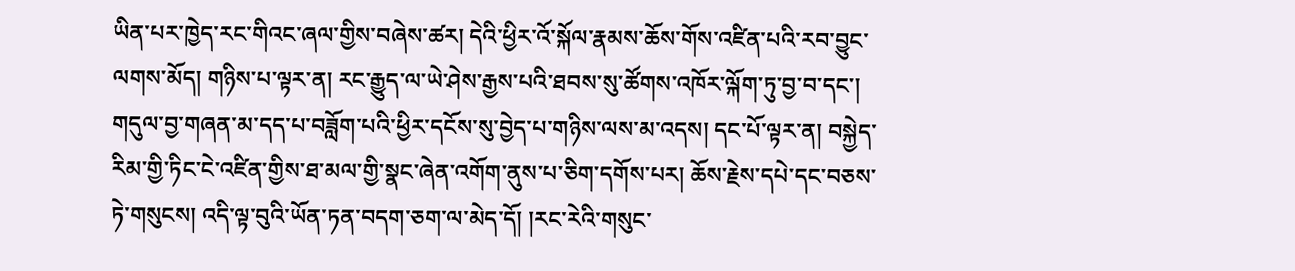ཡིན་པར་ཁྱེད་རང་གིའང་ཞལ་གྱིས་བཞེས་ཚར། དེའི་ཕྱིར་འོ་སྐོལ་རྣམས་ཆོས་གོས་འཛིན་པའི་རབ་བྱུང་ལགས་མོད། གཉིས་པ་ལྟར་ན། རང་རྒྱུད་ལ་ཡེ་ཤེས་རྒྱས་པའི་ཐབས་སུ་ཚོགས་འཁོར་ལྐོག་ཏུ་བྱ་བ་དང་། གདུལ་བྱ་གཞན་མ་དད་པ་བཟློག་པའི་ཕྱིར་དངོས་སུ་བྱེད་པ་གཉིས་ལས་མ་འདས། དང་པོ་ལྟར་ན། བསྐྱེད་རིམ་གྱི་ཏིང་ངེ་འཛིན་གྱིས་ཐ་མལ་གྱི་སྣང་ཞེན་འགོག་ནུས་པ་ཅིག་དགོས་པར། ཆོས་རྗེས་དཔེ་དང་བཅས་ཏེ་གསུངས། འདི་ལྟ་བུའི་ཡོན་ཏན་བདག་ཅག་ལ་མེད་དོ། །རང་རེའི་གསུང་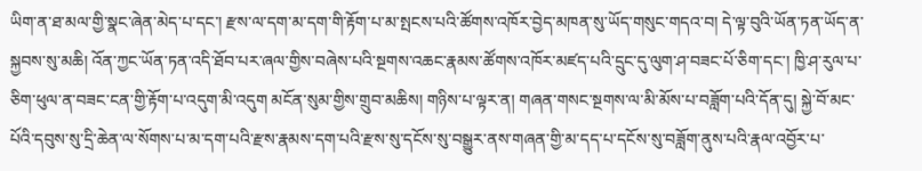ཡིག་ན་ཐ་མལ་གྱི་སྣང་ཞེན་མེད་པ་དང་། རྫས་ལ་དག་མ་དག་གི་རྟོག་པ་མ་སྤངས་པའི་ཚོགས་འཁོར་བྱེད་མཁན་སུ་ཡོད་གསུང་གདའ་བ། དེ་ལྟ་བུའི་ཡོན་ཏན་ཡོད་ན་སྐྱབས་སུ་མཆི། འོན་ཀྱང་ཡོན་ཏན་འདི་ཐོབ་པར་ཞལ་གྱིས་བཞེས་པའི་སྔགས་འཆང་རྣམས་ཚོགས་འཁོར་མཛད་པའི་དྲུང་དུ་ལུག་ཤ་བཟང་པོ་ཅིག་དང་། ཁྱི་ཤ་རུལ་པ་ཅིག་ཕུལ་ན་བཟང་ངན་གྱི་རྟོག་པ་འདུག་མི་འདུག མངོན་སུམ་གྱིས་གྲུབ་མཆིས། གཉིས་པ་ལྟར་ན། གཞན་གསང་སྔགས་ལ་མི་མོས་པ་བཟློག་པའི་དོན་དུ། སྐྱེ་བོ་མང་པོའི་དབུས་སུ་དྲི་ཆེན་ལ་སོགས་པ་མ་དག་པའི་རྫས་རྣམས་དག་པའི་རྫས་སུ་དངོས་སུ་བསྒྱུར་ནས་གཞན་གྱི་མ་དད་པ་དངོས་སུ་བཟློག་ནུས་པའི་རྣལ་འབྱོར་པ་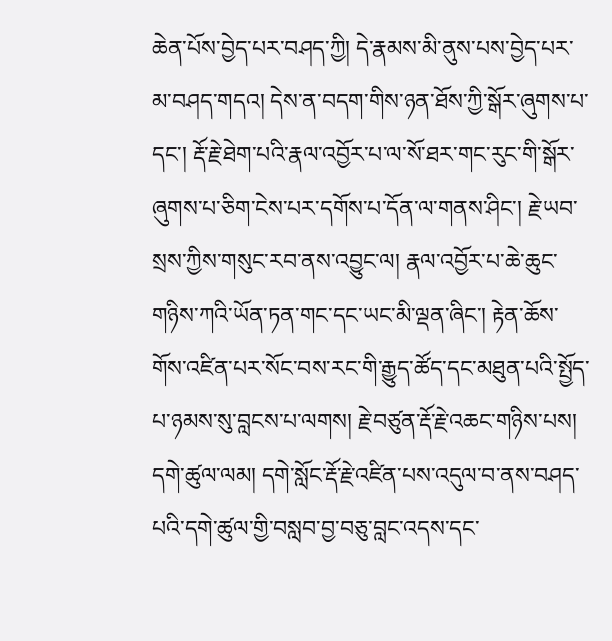ཆེན་པོས་བྱེད་པར་བཤད་ཀྱི། དེ་རྣམས་མི་ནུས་པས་བྱེད་པར་མ་བཤད་གདའ། དེས་ན་བདག་གིས་ཉན་ཐོས་ཀྱི་སྒོར་ཞུགས་པ་དང་། རྡོ་རྗེ་ཐེག་པའི་རྣལ་འབྱོར་པ་ལ་སོ་ཐར་གང་རུང་གི་སྒོར་ཞུགས་པ་ཅིག་ངེས་པར་དགོས་པ་དོན་ལ་གནས་ཤིང་། རྗེ་ཡབ་སྲས་ཀྱིས་གསུང་རབ་ནས་འབྱུང་ལ། རྣལ་འབྱོར་པ་ཆེ་ཆུང་གཉིས་ཀའི་ཡོན་ཏན་གང་དང་ཡང་མི་ལྡན་ཞིང་། རྟེན་ཆོས་གོས་འཛིན་པར་སོང་བས་རང་གི་རྒྱུད་ཚོད་དང་མཐུན་པའི་སྤྱོད་པ་ཉམས་སུ་བླངས་པ་ལགས། རྗེ་བཙུན་རྡོ་རྗེ་འཆང་གཉིས་པས། དགེ་ཚུལ་ལམ། དགེ་སློང་རྡོ་རྗེ་འཛིན་པས་འདུལ་བ་ནས་བཤད་པའི་དགེ་ཚུལ་གྱི་བསླབ་བྱ་བཅུ་བླང་འདས་དང་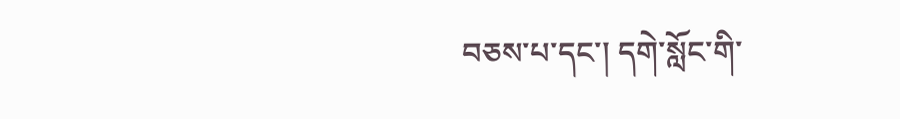བཅས་པ་དང་། དགེ་སློང་གི་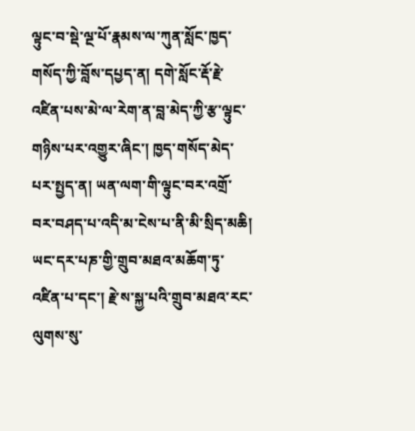ལྟུང་བ་སྡེ་ལྔ་པོ་རྣམས་ལ་ཀུན་སློང་ཁྱད་གསོད་ཀྱི་བློས་དཔྱད་ན། དགེ་སློང་རྡོ་རྗེ་འཛིན་པས་མེ་ལ་རེག་ན་བླ་མེད་ཀྱི་རྩ་ལྟུང་གཉིས་པར་འགྱུར་ཞིང་། ཁྱད་གསོད་མེད་པར་སྤྱད་ན། ཡན་ལག་གི་ལྟུང་བར་འགྲོ་བར་བཤད་པ་འདི་མ་ངེས་པ་ནི་མི་སྲིད་མཆི། ཡང་དར་པཎ་གྱི་གྲུབ་མཐའ་མཆོག་ཏུ་འཛིན་པ་དང་། རྗེ་ས་སྐྱ་པའི་གྲུབ་མཐའ་རང་ལུགས་སུ་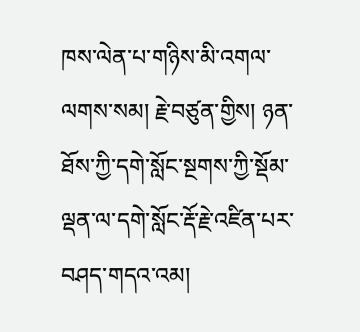ཁས་ལེན་པ་གཉིས་མི་འགལ་ལགས་སམ། རྗེ་བཙུན་གྱིས། ཉན་ཐོས་ཀྱི་དགེ་སློང་སྔགས་ཀྱི་སྡོམ་ལྡན་ལ་དགེ་སློང་རྡོ་རྗེ་འཛིན་པར་བཤད་གདའ་འམ།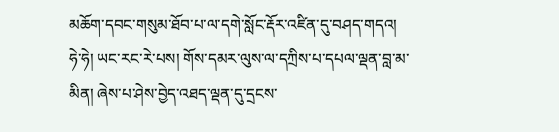མཆོག་དབང་གསུམ་ཐོབ་པ་ལ་དགེ་སློང་རྡོར་འཛིན་དུ་བཤད་གདའ། ཧེ་ཧེ། ཡང་རང་རེ་པས། གོས་དམར་ལུས་ལ་དཀྲིས་པ་དཔལ་ལྡན་བླ་མ་མིན། ཞེས་པ་ཤེས་བྱེད་འཐད་ལྡན་དུ་དྲངས་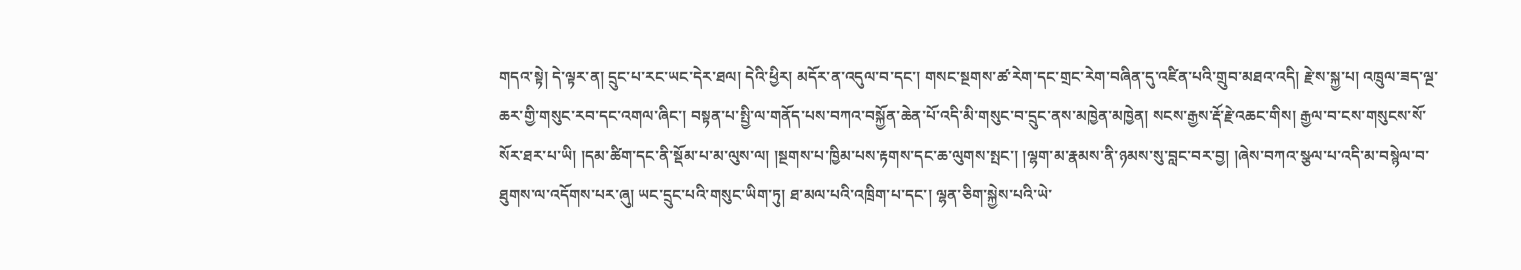གདའ་སྟེ། དེ་ལྟར་ན། དྲུང་པ་རང་ཡང་དེར་ཐལ། དེའི་ཕྱིར། མདོར་ན་འདུལ་བ་དང་། གསང་སྔགས་ཚ་རེག་དང་གྲང་རེག་བཞིན་དུ་འཛིན་པའི་གྲུབ་མཐའ་འདི། རྗེ་ས་སྐྱ་པ། འཁྲུལ་ཟད་ལྔ་ཆར་གྱི་གསུང་རབ་དང་འགལ་ཞིང་། བསྟན་པ་སྤྱི་ལ་གནོད་པས་བཀའ་བསྐྱོན་ཆེན་པོ་འདི་མི་གསུང་བ་དྲུང་ནས་མཁྱེན་མཁྱེན། སངས་རྒྱས་རྡོ་རྗེ་འཆང་གིས། རྒྱལ་བ་ངས་གསུངས་སོ་སོར་ཐར་པ་ཡི། །དམ་ཚིག་དང་ནི་སྡོམ་པ་མ་ལུས་ལ། །སྔགས་པ་ཁྱིམ་པས་རྟགས་དང་ཆ་ལུགས་སྤང་། །ལྷག་མ་རྣམས་ནི་ཉམས་སུ་བླང་བར་བྱ། །ཞེས་བཀའ་སྩལ་པ་འདི་མ་བསྙེལ་བ་ཐུགས་ལ་འདོགས་པར་ཞུ། ཡང་དྲུང་པའི་གསུང་ཡིག་ཏུ། ཐ་མལ་པའི་འཁྲིག་པ་དང་། ལྷན་ཅིག་སྐྱེས་པའི་ཡེ་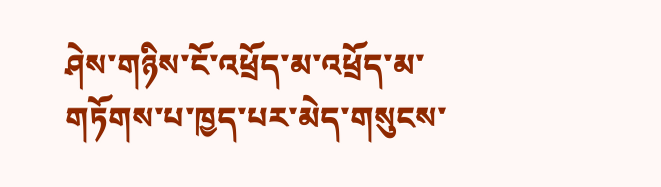ཤེས་གཉིས་ངོ་འཕྲོད་མ་འཕྲོད་མ་གཏོགས་པ་ཁྱད་པར་མེད་གསུངས་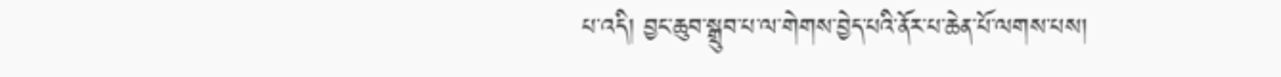པ་འདི། བྱང་ཆུབ་སྒྲུབ་པ་ལ་གེགས་བྱེད་པའི་ནོར་པ་ཆེན་པོ་ལགས་པས།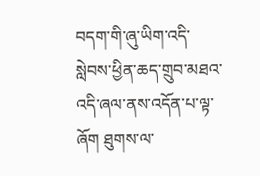བདག་གི་ཞུ་ཡིག་འདི་སླེབས་ཕྱིན་ཆད་གྲུབ་མཐའ་འདི་ཞལ་ནས་འདོན་པ་ལྟ་ཞོག ཐུགས་ལ་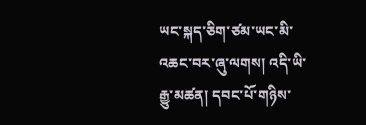ཡང་སྐད་ཅིག་ཙམ་ཡང་མི་འཆང་བར་ཞུ་ལགས། འདི་ཡི་རྒྱུ་མཚན། དབང་པོ་གཉིས་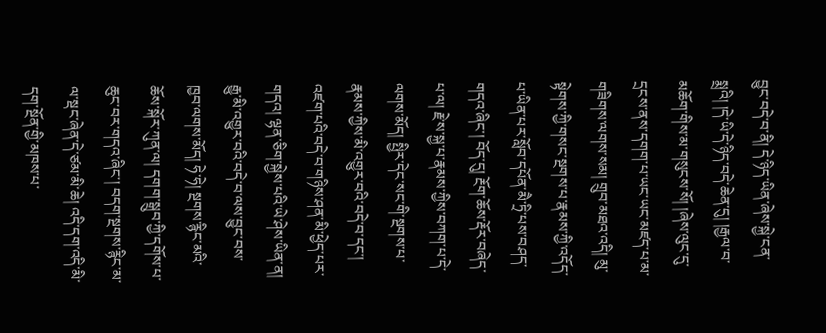བྱུང་བདེ་བ་ནི། དེ་ཉིད་ཡིན་ཞེས་སྐྱེ་ངན་སྨྲའི། །དེ་ཡི་དེ་ཉིད་བདེ་ཆེན་དུ། །རྒྱལ་བ་མཆོག་གིས་མ་གསུངས་སོ། །ཞེས་ལུང་དུ་དྲངས་ནས་དགག་པ་ཡང་ཡང་མཛད་པ་མ་གཟིགས་ལགས་སམ། གྲུབ་མཐའ་འདི། མུ་སྟེགས་ཀྱི་གསང་སྔགས་པ་རྣམས་ཀྱི་འདོད་པ་ཡིན་པར་སློབ་དཔོན་མཻ་ཏྲི་པས་བཤད་གདའ་ཞིང་། བོད་དུ། རྔོག་ཆོས་རྡོར་བཞེད་པ་ལ། རྗེ་ས་སྐྱ་པ་རྣམས་ཀྱིས་བཀག་པ་དེ་ལགས་མོད། སྤྱིར་དེང་སང་གི་སྔགས་པ་རྣམས་ཀྱིས་མི་འགྱུར་བའི་བདེ་བ་དང་། འཛག་པའི་བདེ་བ་གཉིས་ཤན་མི་ཕྱེད་པར་གདའ། ལྷན་ཅིག་སྐྱེས་པའི་ཡེ་ཤེས་ཡིན་ན། རྒྱུ་མི་འགྱུར་བའི་བདེ་བ་ལས་བྱུང་བས་ཁྱབ་ལགས་མོད། ཧེ་ཧེ། སྔགས་རྙིང་མའི་ཆོས་སྐོར་ཀུན་ལ། དགག་སྒྲུབ་ཀྱི་དགོས་པ་ཆུང་བར་གདའ་ཞིང་། བདག་སྔགས་རྙིང་མ་ལ་སྡང་ཞེན་དེ་ཙམ་མི་ཆེ། འདི་དག་འདི་མི་དག་སྔོན་གྱི་མཁས་པ་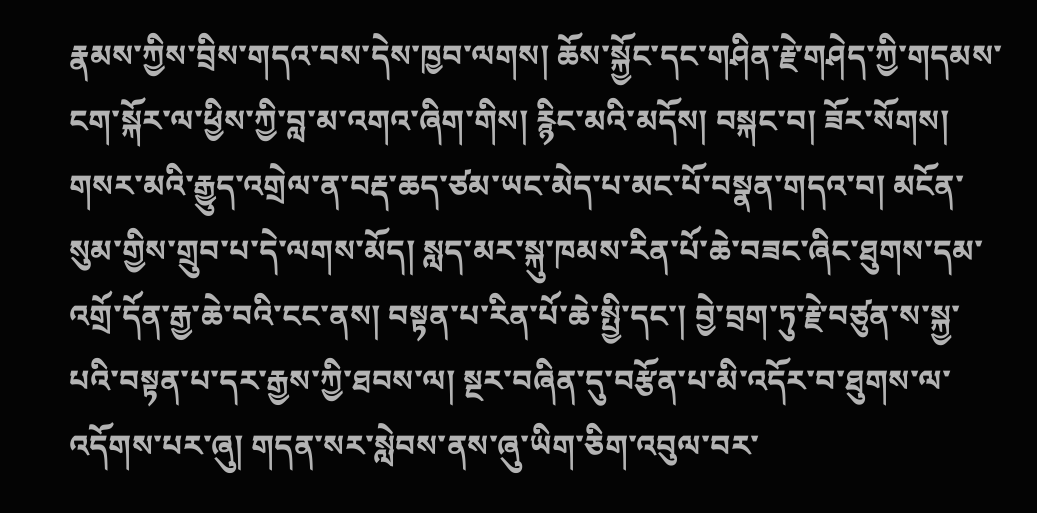རྣམས་ཀྱིས་བྲིས་གདའ་བས་དེས་ཁྱབ་ལགས། ཆོས་སྐྱོང་དང་གཤིན་རྗེ་གཤེད་ཀྱི་གདམས་ངག་སྐོར་ལ་ཕྱིས་ཀྱི་བླ་མ་འགའ་ཞིག་གིས། རྙིང་མའི་མདོས། བསྐང་བ། ཟོར་སོགས། གསར་མའི་རྒྱུད་འགྲེལ་ན་བརྡ་ཆད་ཙམ་ཡང་མེད་པ་མང་པོ་བསྣན་གདའ་བ། མངོན་སུམ་གྱིས་གྲུབ་པ་དེ་ལགས་མོད། སླད་མར་སྐུ་ཁམས་རིན་པོ་ཆེ་བཟང་ཞིང་ཐུགས་དམ་འགྲོ་དོན་རྒྱ་ཆེ་བའི་ངང་ནས། བསྟན་པ་རིན་པོ་ཆེ་སྤྱི་དང་། བྱེ་བྲག་ཏུ་རྗེ་བཙུན་ས་སྐྱ་པའི་བསྟན་པ་དར་རྒྱས་ཀྱི་ཐབས་ལ། སྔར་བཞིན་དུ་བརྩོན་པ་མི་འདོར་བ་ཐུགས་ལ་འདོགས་པར་ཞུ། གདན་སར་སླེབས་ནས་ཞུ་ཡིག་ཅིག་འབུལ་བར་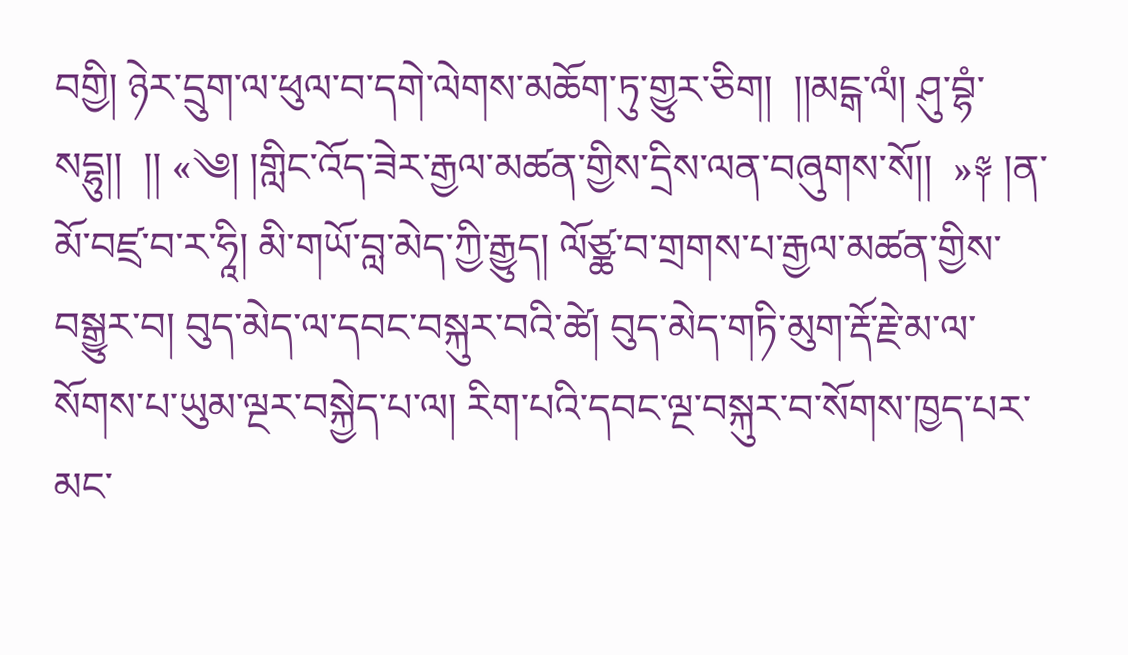བགྱི། ཉེར་དྲུག་ལ་ཕུལ་བ་དགེ་ལེགས་མཆོག་ཏུ་གྱུར་ཅིག།  །།མངྒ་ལཾ། ཤུ་བྷཾ་སདྷུ།།  །། «༄། །གླིང་འོད་ཟེར་རྒྱལ་མཚན་གྱིས་དྲིས་ལན་བཞུགས་སོ།།  »༈ །ན་མོ་བཛྲ་བ་ར་ཧཱི། མི་གཡོ་བླ་མེད་ཀྱི་རྒྱུད། ལོཙྪ་བ་གྲགས་པ་རྒྱལ་མཚན་གྱིས་བསྒྱུར་བ། བུད་མེད་ལ་དབང་བསྐུར་བའི་ཚེ། བུད་མེད་གཏི་མུག་རྡོ་རྗེ་མ་ལ་སོགས་པ་ཡུམ་ལྔར་བསྐྱེད་པ་ལ། རིག་པའི་དབང་ལྔ་བསྐུར་བ་སོགས་ཁྱད་པར་མང་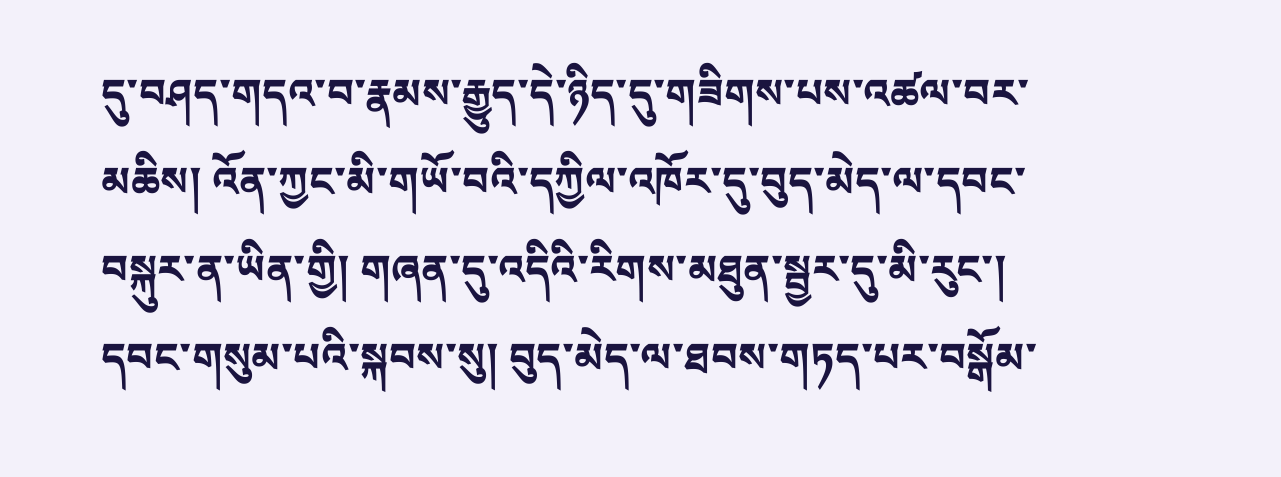དུ་བཤད་གདའ་བ་རྣམས་རྒྱུད་དེ་ཉིད་དུ་གཟིགས་པས་འཚལ་བར་མཆིས། འོན་ཀྱང་མི་གཡོ་བའི་དཀྱིལ་འཁོར་དུ་བུད་མེད་ལ་དབང་བསྐུར་ན་ཡིན་གྱི། གཞན་དུ་འདིའི་རིགས་མཐུན་སྦྱར་དུ་མི་རུང་། དབང་གསུམ་པའི་སྐབས་སུ། བུད་མེད་ལ་ཐབས་གཏད་པར་བསྒོམ་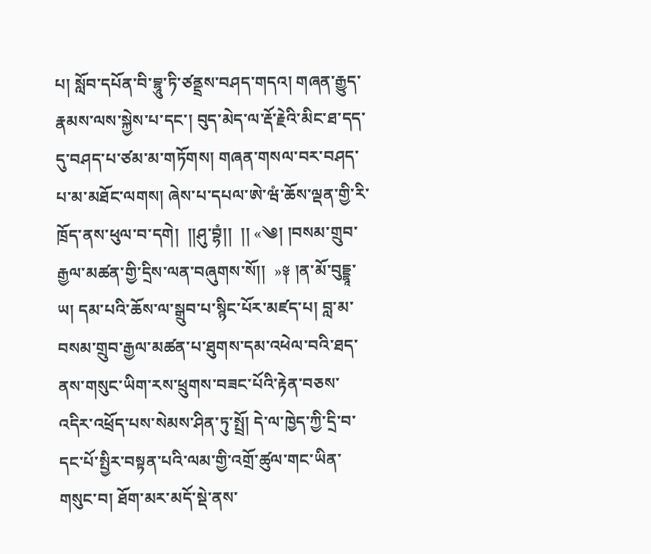པ། སློབ་དཔོན་བི་བྷཱུ་ཏི་ཙནྡྲས་བཤད་གདའ། གཞན་རྒྱུད་རྣམས་ལས་སྐྱེས་པ་དང་། བུད་མེད་ལ་རྡོ་རྗེའི་མིང་ཐ་དད་དུ་བཤད་པ་ཙམ་མ་གཏོགས། གཞན་གསལ་བར་བཤད་པ་མ་མཐོང་ལགས། ཞེས་པ་དཔལ་ཨེ་ཝཾ་ཆོས་ལྡན་གྱི་རི་ཁྲོད་ནས་ཕུལ་བ་དགེ།  །།ཤུ་བྷཾ།།  །། «༄། །བསམ་གྲུབ་རྒྱལ་མཚན་གྱི་དྲིས་ལན་བཞུགས་སོ།།  »༈ །ན་མོ་བུདྡྷཱ་ཡ། དམ་པའི་ཆོས་ལ་སྒྲུབ་པ་སྙིང་པོར་མཛད་པ། བླ་མ་བསམ་གྲུབ་རྒྱལ་མཚན་པ་ཐུགས་དམ་འཕེལ་བའི་ཐད་ནས་གསུང་ཡིག་རས་ཕྲུགས་བཟང་པོའི་རྟེན་བཅས་འདིར་འཕྲོད་པས་སེམས་ཤིན་ཏུ་སྤྲོ། དེ་ལ་ཁྱེད་ཀྱི་དྲི་བ་དང་པོ་སྤྱིར་བསྟན་པའི་ལམ་གྱི་འགྲོ་ཚུལ་གང་ཡིན་གསུང་བ། ཐོག་མར་མདོ་སྡེ་ནས་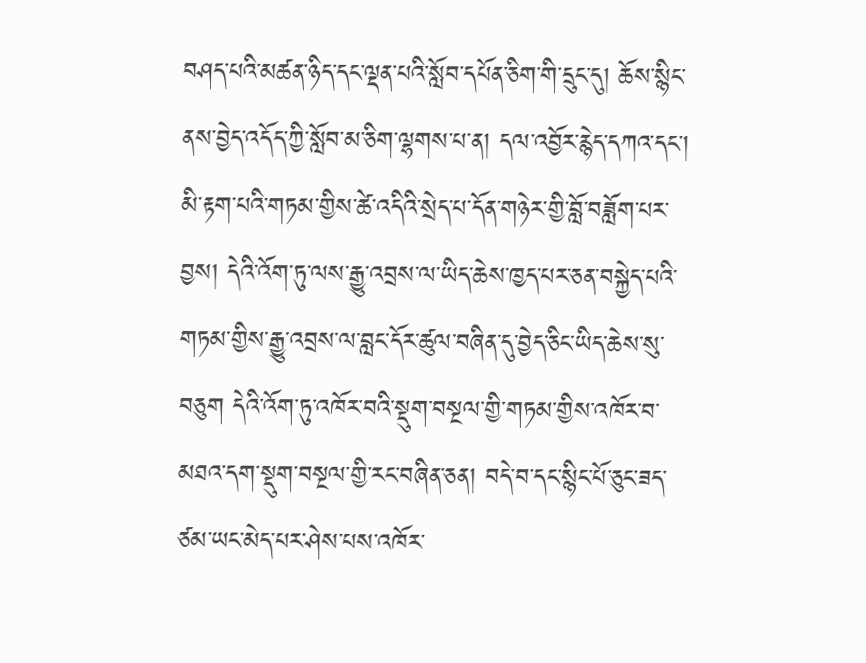བཤད་པའི་མཚན་ཉིད་དང་ལྡན་པའི་སློབ་དཔོན་ཅིག་གི་དྲུང་དུ། ཆོས་སྙིང་ནས་བྱེད་འདོད་ཀྱི་སློབ་མ་ཅིག་ལྷགས་པ་ན། དལ་འབྱོར་རྙེད་དཀའ་དང་། མི་རྟག་པའི་གཏམ་གྱིས་ཚེ་འདིའི་སྲེད་པ་དོན་གཉེར་གྱི་བློ་བཟློག་པར་བྱས། དེའི་འོག་ཏུ་ལས་རྒྱུ་འབྲས་ལ་ཡིད་ཆེས་ཁྱད་པར་ཅན་བསྐྱེད་པའི་གཏམ་གྱིས་རྒྱུ་འབྲས་ལ་བླང་དོར་ཚུལ་བཞིན་དུ་བྱེད་ཅིང་ཡིད་ཆེས་སུ་བཅུག དེའི་འོག་ཏུ་འཁོར་བའི་སྡུག་བསྔལ་གྱི་གཏམ་གྱིས་འཁོར་བ་མཐའ་དག་སྡུག་བསྔལ་གྱི་རང་བཞིན་ཅན། བདེ་བ་དང་སྙིང་པོ་ཅུང་ཟད་ཙམ་ཡང་མེད་པར་ཤེས་པས་འཁོར་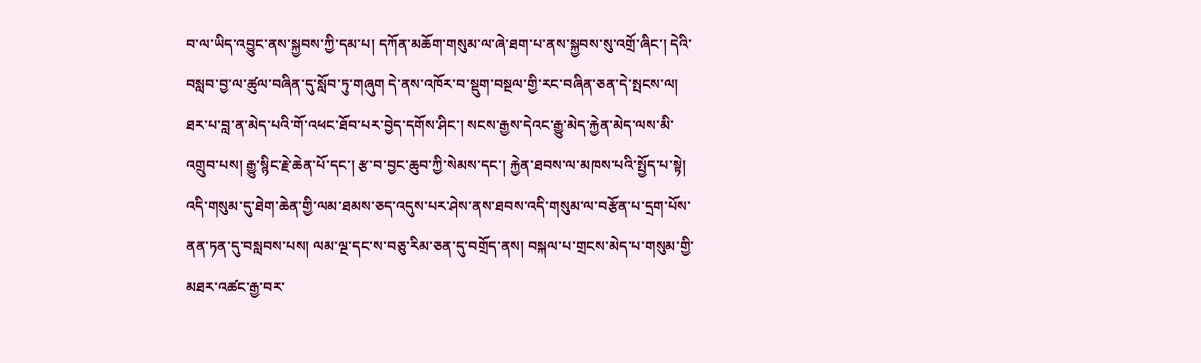བ་ལ་ཡིད་འབྱུང་ནས་སྐྱབས་ཀྱི་དམ་པ། དཀོན་མཆོག་གསུམ་ལ་ཞེ་ཐག་པ་ནས་སྐྱབས་སུ་འགྲོ་ཞིང་། དེའི་བསླབ་བྱ་ལ་ཚུལ་བཞིན་དུ་སློབ་ཏུ་གཞུག དེ་ནས་འཁོར་བ་སྡུག་བསྔལ་གྱི་རང་བཞིན་ཅན་དེ་སྤངས་ལ། ཐར་པ་བླ་ན་མེད་པའི་གོ་འཕང་ཐོབ་པར་བྱེད་དགོས་ཤིང་། སངས་རྒྱས་དེའང་རྒྱུ་མེད་རྐྱེན་མེད་ལས་མི་འགྲུབ་པས། རྒྱུ་སྙིང་རྗེ་ཆེན་པོ་དང་། རྩ་བ་བྱང་ཆུབ་ཀྱི་སེམས་དང་། རྐྱེན་ཐབས་ལ་མཁས་པའི་སྤྱོད་པ་སྟེ། འདི་གསུམ་དུ་ཐེག་ཆེན་གྱི་ལམ་ཐམས་ཅད་འདུས་པར་ཤེས་ནས་ཐབས་འདི་གསུམ་ལ་བརྩོན་པ་དྲག་པོས་ནན་ཏན་དུ་བསླབས་པས། ལམ་ལྔ་དང་ས་བཅུ་རིམ་ཅན་དུ་བགྲོད་ནས། བསྐལ་པ་གྲངས་མེད་པ་གསུམ་གྱི་མཐར་འཚང་རྒྱ་བར་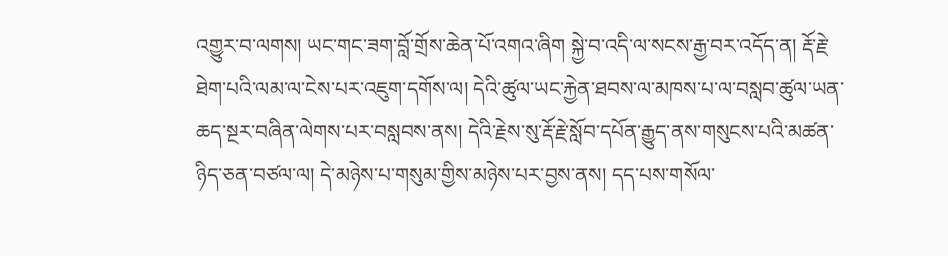འགྱུར་བ་ལགས། ཡང་གང་ཟག་བློ་གྲོས་ཆེན་པོ་འགའ་ཞིག སྐྱེ་བ་འདི་ལ་སངས་རྒྱ་བར་འདོད་ན། རྡོ་རྗེ་ཐེག་པའི་ལམ་ལ་ངེས་པར་འཇུག་དགོས་ལ། དེའི་ཚུལ་ཡང་རྐྱེན་ཐབས་ལ་མཁས་པ་ལ་བསླབ་ཚུལ་ཡན་ཆད་སྔར་བཞིན་ལེགས་པར་བསླབས་ནས། དེའི་རྗེས་སུ་རྡོ་རྗེ་སློབ་དཔོན་རྒྱུད་ནས་གསུངས་པའི་མཚན་ཉིད་ཅན་བཙལ་ལ། དེ་མཉེས་པ་གསུམ་གྱིས་མཉེས་པར་བྱས་ནས། དད་པས་གསོལ་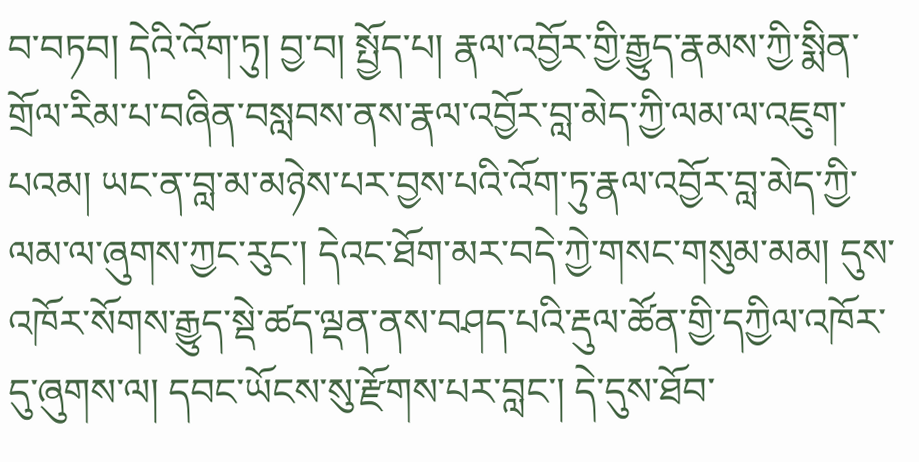བ་བཏབ། དེའི་འོག་ཏུ། བྱ་བ། སྤྱོད་པ། རྣལ་འབྱོར་གྱི་རྒྱུད་རྣམས་ཀྱི་སྨིན་གྲོལ་རིམ་པ་བཞིན་བསླབས་ནས་རྣལ་འབྱོར་བླ་མེད་ཀྱི་ལམ་ལ་འཇུག་པའམ། ཡང་ན་བླ་མ་མཉེས་པར་བྱས་པའི་འོག་ཏུ་རྣལ་འབྱོར་བླ་མེད་ཀྱི་ལམ་ལ་ཞུགས་ཀྱང་རུང་། དེའང་ཐོག་མར་བདེ་ཀྱེ་གསང་གསུམ་མམ། དུས་འཁོར་སོགས་རྒྱུད་སྡེ་ཚད་ལྡན་ནས་བཤད་པའི་རྡུལ་ཚོན་གྱི་དཀྱིལ་འཁོར་དུ་ཞུགས་ལ། དབང་ཡོངས་སུ་རྫོགས་པར་བླང་། དེ་དུས་ཐོབ་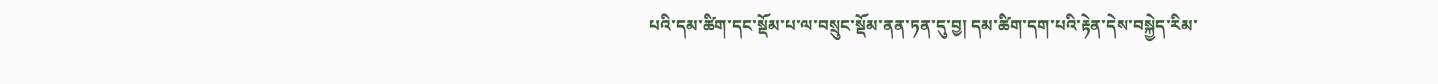པའི་དམ་ཚིག་དང་སྡོམ་པ་ལ་བསྲུང་སྡོམ་ནན་ཏན་དུ་བྱ། དམ་ཚིག་དག་པའི་རྟེན་དེས་བསྐྱེད་རིམ་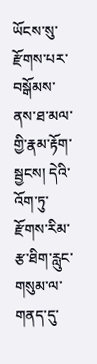ཡོངས་སུ་རྫོགས་པར་བསྒོམས་ནས་ཐ་མལ་གྱི་རྣམ་རྟོག་སྦྱངས། དེའི་འོག་ཏུ་རྫོགས་རིམ་རྩ་ཐིག་རླུང་གསུམ་ལ་གནད་དུ་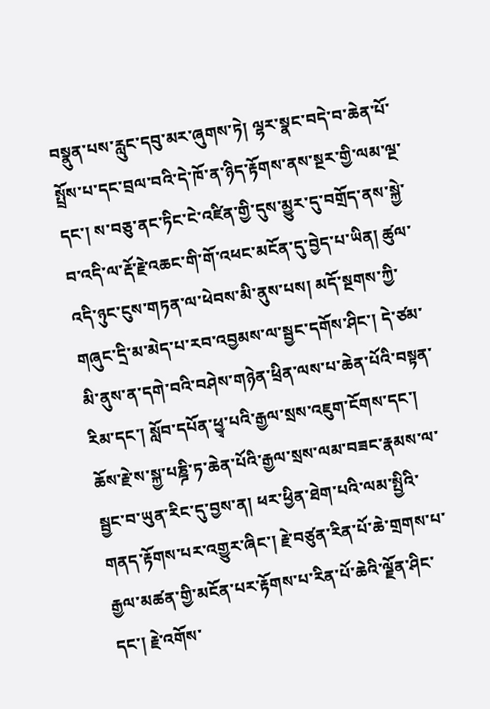བསྣུན་པས་རླུང་དབུ་མར་ཞུགས་ཏེ། ལྷར་སྣང་བདེ་བ་ཆེན་པོ་སྤྲོས་པ་དང་བྲལ་བའི་དེ་ཁོ་ན་ཉིད་རྟོགས་ནས་སྔར་གྱི་ལམ་ལྔ་དང་། ས་བཅུ་ནང་ཏིང་ངེ་འཛིན་གྱི་དུས་མྱུར་དུ་བགྲོད་ནས་སྐྱེ་བ་འདི་ལ་རྡོ་རྗེ་འཆང་གི་གོ་འཕང་མངོན་དུ་བྱེད་པ་ཡིན། ཚུལ་འདི་ཉུང་ངུས་གཏན་ལ་ཕེབས་མི་ནུས་པས། མདོ་སྔགས་ཀྱི་གཞུང་དྲི་མ་མེད་པ་རབ་འབྱམས་ལ་སྦྱང་དགོས་ཤིང་། དེ་ཙམ་མི་ནུས་ན་དགེ་བའི་བཤེས་གཉེན་ཕྲིན་ལས་པ་ཆེན་པོའི་བསྟན་རིམ་དང་། སློབ་དཔོན་ཕྱྭ་པའི་རྒྱལ་སྲས་འཇུག་ངོགས་དང་། ཆོས་རྗེ་ས་སྐྱ་པཎྜི་ཏ་ཆེན་པོའི་རྒྱལ་སྲས་ལམ་བཟང་རྣམས་ལ་སྦྱང་བ་ཡུན་རིང་དུ་བྱས་ན། ཕར་ཕྱིན་ཐེག་པའི་ལམ་སྤྱིའི་གནད་རྟོགས་པར་འགྱུར་ཞིང་། རྗེ་བཙུན་རིན་པོ་ཆེ་གྲགས་པ་རྒྱལ་མཚན་གྱི་མངོན་པར་རྟོགས་པ་རིན་པོ་ཆེའི་ལྗོན་ཤིང་དང་། རྗེ་འགོས་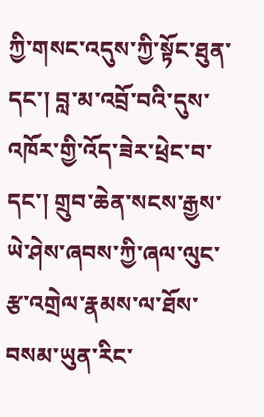ཀྱི་གསང་འདུས་ཀྱི་སྟོང་ཐུན་དང་། བླ་མ་འབྲོ་བའི་དུས་འཁོར་གྱི་འོད་ཟེར་ཕྲེང་བ་དང་། གྲུབ་ཆེན་སངས་རྒྱས་ཡེ་ཤེས་ཞབས་ཀྱི་ཞལ་ལུང་རྩ་འགྲེལ་རྣམས་ལ་ཐོས་བསམ་ཡུན་རིང་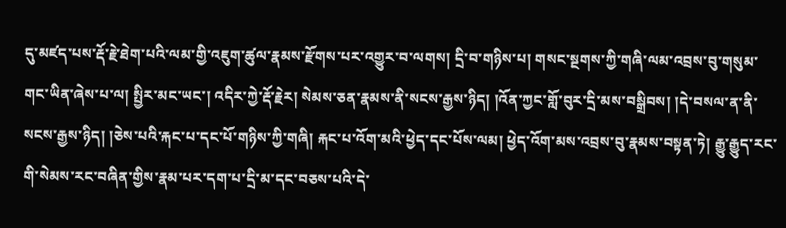དུ་མཛད་པས་རྡོ་རྗེ་ཐེག་པའི་ལམ་གྱི་འཇུག་ཚུལ་རྣམས་རྫོགས་པར་འགྱུར་བ་ལགས། དྲི་བ་གཉིས་པ། གསང་སྔགས་ཀྱི་གཞི་ལམ་འབྲས་བུ་གསུམ་གང་ཡིན་ཞེས་པ་ལ། སྤྱིར་མང་ཡང་། འདིར་ཀྱེ་རྡོ་རྗེར། སེམས་ཅན་རྣམས་ནི་སངས་རྒྱས་ཉིད། །འོན་ཀྱང་གློ་བུར་དྲི་མས་བསྒྲིབས། །དེ་བསལ་ན་ནི་སངས་རྒྱས་ཉིད། །ཅེས་པའི་རྐང་པ་དང་པོ་གཉིས་ཀྱི་གཞི། རྐང་པ་འོག་མའི་ཕྱེད་དང་པོས་ལམ། ཕྱེད་འོག་མས་འབྲས་བུ་རྣམས་བསྟན་ཏེ། རྒྱུ་རྒྱུད་རང་གི་སེམས་རང་བཞིན་གྱིས་རྣམ་པར་དག་པ་དྲི་མ་དང་བཅས་པའི་དེ་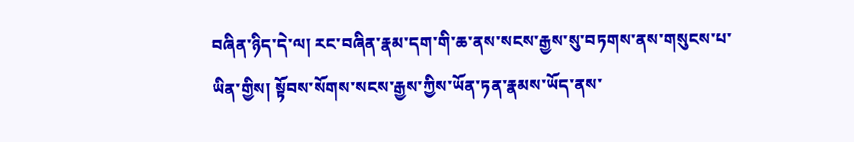བཞིན་ཉིད་དེ་ལ། རང་བཞིན་རྣམ་དག་གི་ཆ་ནས་སངས་རྒྱས་སུ་བཏགས་ནས་གསུངས་པ་ཡིན་གྱིས། སྟོབས་སོགས་སངས་རྒྱས་ཀྱིས་ཡོན་ཏན་རྣམས་ཡོད་ནས་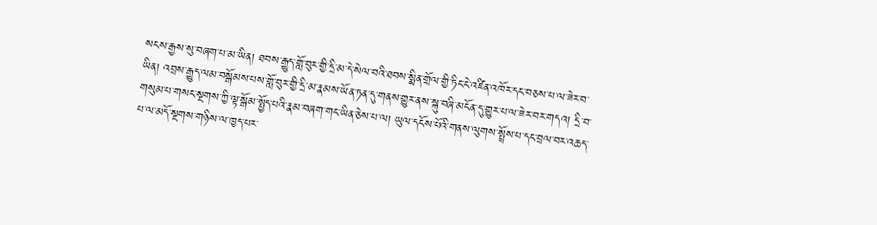སངས་རྒྱས་སུ་བཞག་པ་མ་ཡིན། ཐབས་རྒྱུད་གློ་བུར་གྱི་དྲི་མ་དེ་སེལ་བའི་ཐབས་སྨིན་གྲོལ་གྱི་ཏིང་ངེ་འཛིན་འཁོར་དང་བཅས་པ་ལ་ཟེར་བ་ཡིན། འབྲས་རྒྱུད་ལམ་བསྒོམས་པས་གློ་བུར་གྱི་དྲི་མ་རྣམས་ཡོན་ཏན་དུ་གནས་གྱུར་ནས་སྐུ་བཞི་མངོན་དུ་གྱུར་པ་ལ་ཟེར་བར་གདའ། དྲི་བ་གསུམ་པ་གསང་སྔགས་ཀྱི་ལྟ་སྒོམ་སྤྱོད་པའི་རྣམ་བཞག་གང་ཡིན་ཅེས་པ་ལ། ཡུལ་དངོས་པོའི་གནས་ལུགས་སྤྲོས་པ་དང་བྲལ་བར་འཆད་པ་ལ་མདོ་སྔགས་གཉིས་ལ་ཁྱད་པར་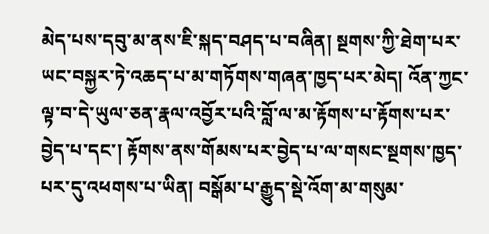མེད་པས་དབུ་མ་ནས་ཇི་སྐད་བཤད་པ་བཞིན། སྔགས་ཀྱི་ཐེག་པར་ཡང་བསྐྱར་ཏེ་འཆད་པ་མ་གཏོགས་གཞན་ཁྱད་པར་མེད། འོན་ཀྱང་ལྟ་བ་དེ་ཡུལ་ཅན་རྣལ་འབྱོར་པའི་བློ་ལ་མ་རྟོགས་པ་རྟོགས་པར་བྱེད་པ་དང་། རྟོགས་ནས་གོམས་པར་བྱེད་པ་ལ་གསང་སྔགས་ཁྱད་པར་དུ་འཕགས་པ་ཡིན། བསྒོམ་པ་རྒྱུད་སྡེ་འོག་མ་གསུམ་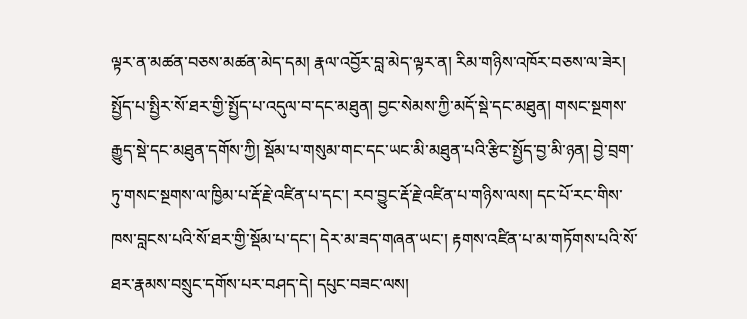ལྟར་ན་མཚན་བཅས་མཚན་མེད་དམ། རྣལ་འབྱོར་བླ་མེད་ལྟར་ན། རིམ་གཉིས་འཁོར་བཅས་ལ་ཟེར། སྤྱོད་པ་སྤྱིར་སོ་ཐར་གྱི་སྤྱོད་པ་འདུལ་བ་དང་མཐུན། བྱང་སེམས་ཀྱི་མདོ་སྡེ་དང་མཐུན། གསང་སྔགས་རྒྱུད་སྡེ་དང་མཐུན་དགོས་ཀྱི། སྡོམ་པ་གསུམ་གང་དང་ཡང་མི་མཐུན་པའི་རྩིང་སྤྱོད་བྱ་མི་ཉན། བྱེ་བྲག་ཏུ་གསང་སྔགས་ལ་ཁྱིམ་པ་རྡོ་རྗེ་འཛིན་པ་དང་། རབ་བྱུང་རྡོ་རྗེ་འཛིན་པ་གཉིས་ལས། དང་པོ་རང་གིས་ཁས་བླངས་པའི་སོ་ཐར་གྱི་སྡོམ་པ་དང་། དེར་མ་ཟད་གཞན་ཡང་། རྟགས་འཛིན་པ་མ་གཏོགས་པའི་སོ་ཐར་རྣམས་བསྲུང་དགོས་པར་བཤད་དེ། དཔུང་བཟང་ལས།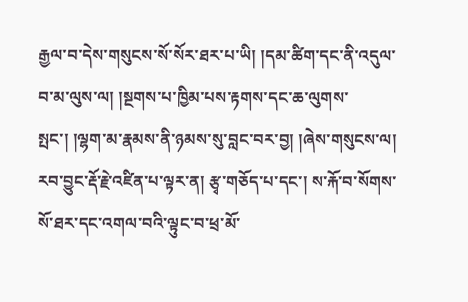རྒྱལ་བ་དེས་གསུངས་སོ་སོར་ཐར་པ་ཡི། །དམ་ཚིག་དང་ནི་འདུལ་བ་མ་ལུས་ལ། །སྔགས་པ་ཁྱིམ་པས་རྟགས་དང་ཆ་ལུགས་སྤང་། །ལྷག་མ་རྣམས་ནི་ཉམས་སུ་བླང་བར་བྱ། །ཞེས་གསུངས་ལ། རབ་བྱུང་རྡོ་རྗེ་འཛིན་པ་ལྟར་ན། རྩྭ་གཅོད་པ་དང་། ས་རྐོ་བ་སོགས་སོ་ཐར་དང་འགལ་བའི་ལྟུང་བ་ཕྲ་མོ་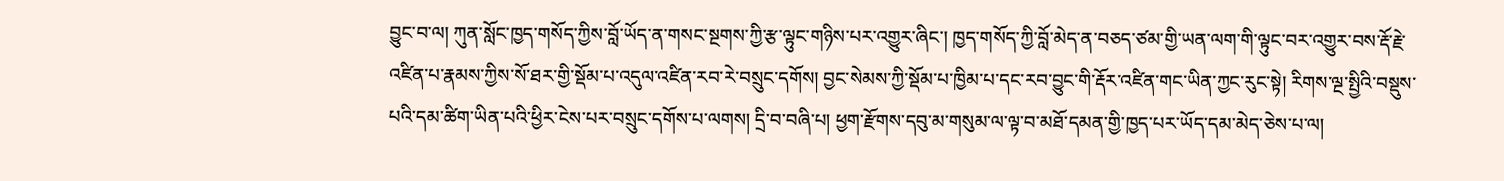བྱུང་བ་ལ། ཀུན་སློང་ཁྱད་གསོད་ཀྱིས་བློ་ཡོད་ན་གསང་སྔགས་ཀྱི་རྩ་ལྟུང་གཉིས་པར་འགྱུར་ཞིང་། ཁྱད་གསོད་ཀྱི་བློ་མེད་ན་བཅད་ཙམ་གྱི་ཡན་ལག་གི་ལྟུང་བར་འགྱུར་བས་རྡོ་རྗེ་འཛིན་པ་རྣམས་ཀྱིས་སོ་ཐར་གྱི་སྡོམ་པ་འདུལ་འཛིན་རབ་རེ་བསྲུང་དགོས། བྱང་སེམས་ཀྱི་སྡོམ་པ་ཁྱིམ་པ་དང་རབ་བྱུང་གི་རྡོར་འཛིན་གང་ཡིན་ཀྱང་རུང་སྟེ། རིགས་ལྔ་སྤྱིའི་བསྡུས་པའི་དམ་ཚིག་ཡིན་པའི་ཕྱིར་ངེས་པར་བསྲུང་དགོས་པ་ལགས། དྲི་བ་བཞི་པ། ཕྱག་རྫོགས་དབུ་མ་གསུམ་ལ་ལྟ་བ་མཐོ་དམན་གྱི་ཁྱད་པར་ཡོད་དམ་མེད་ཅེས་པ་ལ།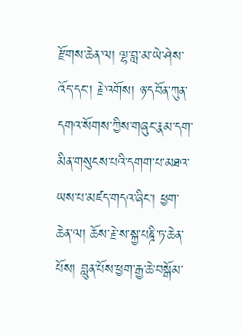རྫོགས་ཆེན་ལ། ལྷ་བླ་མ་ཡེ་ཤེས་འོད་དང་། རྗེ་འགོས། ཉ་དབོན་ཀུན་དགའ་སོགས་ཀྱིས་གཞུང་རྣམ་དག་མིན་གསུངས་པའི་དགག་པ་མཐའ་ཡས་པ་མཛད་གདའ་ཞིང་། ཕྱག་ཆེན་ལ། ཆོས་རྗེ་ས་སྐྱ་པཎྜི་ཏ་ཆེན་པོས། བླུན་པོས་ཕྱག་རྒྱ་ཆེ་བསྒོམ་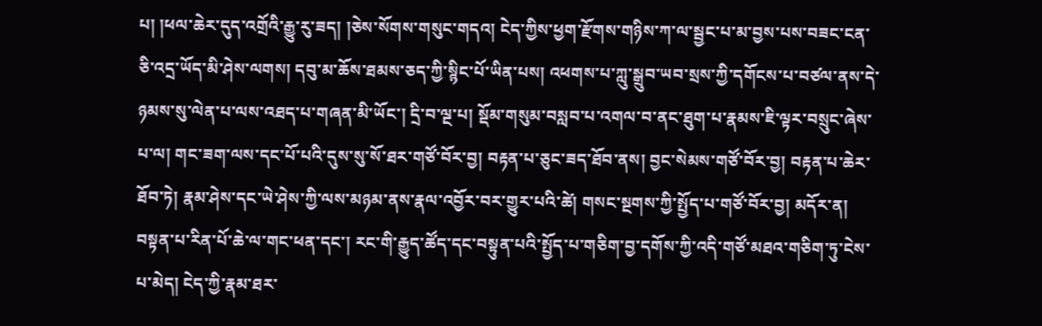པ། །ཕལ་ཆེར་དུད་འགྲོའི་རྒྱུ་རུ་ཟད། །ཅེས་སོགས་གསུང་གདའ། ངེད་ཀྱིས་ཕྱག་རྫོགས་གཉིས་ཀ་ལ་སྦྱང་པ་མ་བྱས་པས་བཟང་ངན་ཅི་འདྲ་ཡོད་མི་ཤེས་ལགས། དབུ་མ་ཆོས་ཐམས་ཅད་ཀྱི་སྙིང་པོ་ཡིན་པས། འཕགས་པ་ཀླུ་སྒྲུབ་ཡབ་སྲས་ཀྱི་དགོངས་པ་བཙལ་ནས་དེ་ཉམས་སུ་ལེན་པ་ལས་འཐད་པ་གཞན་མི་ཡོང་། དྲི་བ་ལྔ་པ། སྡོམ་གསུམ་བསླབ་པ་འགལ་བ་ནང་ཐུག་པ་རྣམས་ཇི་ལྟར་བསྲུང་ཞེས་པ་ལ། གང་ཟག་ལས་དང་པོ་པའི་དུས་སུ་སོ་ཐར་གཙོ་བོར་བྱ། བརྟན་པ་ཅུང་ཟད་ཐོབ་ནས། བྱང་སེམས་གཙོ་བོར་བྱ། བརྟན་པ་ཆེར་ཐོབ་ཏེ། རྣམ་ཤེས་དང་ཡེ་ཤེས་ཀྱི་ལས་མཉམ་ནས་རྣལ་འབྱོར་བར་གྱུར་པའི་ཚེ། གསང་སྔགས་ཀྱི་སྤྱོད་པ་གཙོ་བོར་བྱ། མདོར་ན། བསྟན་པ་རིན་པོ་ཆེ་ལ་གང་ཕན་དང་། རང་གི་རྒྱུད་ཚོད་དང་བསྟུན་པའི་སྤྱོད་པ་གཅིག་བྱ་དགོས་ཀྱི་འདི་གཙོ་མཐའ་གཅིག་ཏུ་ངེས་པ་མེད། ངེད་ཀྱི་རྣམ་ཐར་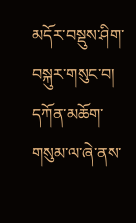མདོར་བསྡུས་ཤིག་བསྐུར་གསུང་བ། དཀོན་མཆོག་གསུམ་ལ་ཞེ་ནས་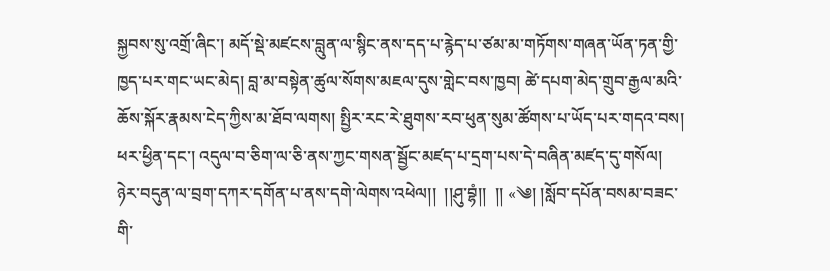སྐྱབས་སུ་འགྲོ་ཞིང་། མདོ་སྡེ་མཛངས་བླུན་ལ་སྙིང་ནས་དད་པ་རྙེད་པ་ཙམ་མ་གཏོགས་གཞན་ཡོན་ཏན་གྱི་ཁྱད་པར་གང་ཡང་མེད། བླ་མ་བསྟེན་ཚུལ་སོགས་མཇལ་དུས་གླེང་བས་ཁྱབ། ཚེ་དཔག་མེད་གྲུབ་རྒྱལ་མའི་ཆོས་སྐོར་རྣམས་ངེད་ཀྱིས་མ་ཐོབ་ལགས། སྤྱིར་རང་རེ་ཐུགས་རབ་ཕུན་སུམ་ཚོགས་པ་ཡོད་པར་གདའ་བས། ཕར་ཕྱིན་དང་། འདུལ་བ་ཅིག་ལ་ཅི་ནས་ཀྱང་གསན་སྦྱོང་མཛད་པ་དྲག་པས་དེ་བཞིན་མཛད་དུ་གསོལ། ཉེར་བདུན་ལ་བྲག་དཀར་དགོན་པ་ནས་དགེ་ལེགས་འཕེལ།།  །།ཤུ་བྷཾ།།  །། «༄། །སློབ་དཔོན་བསམ་བཟང་གི་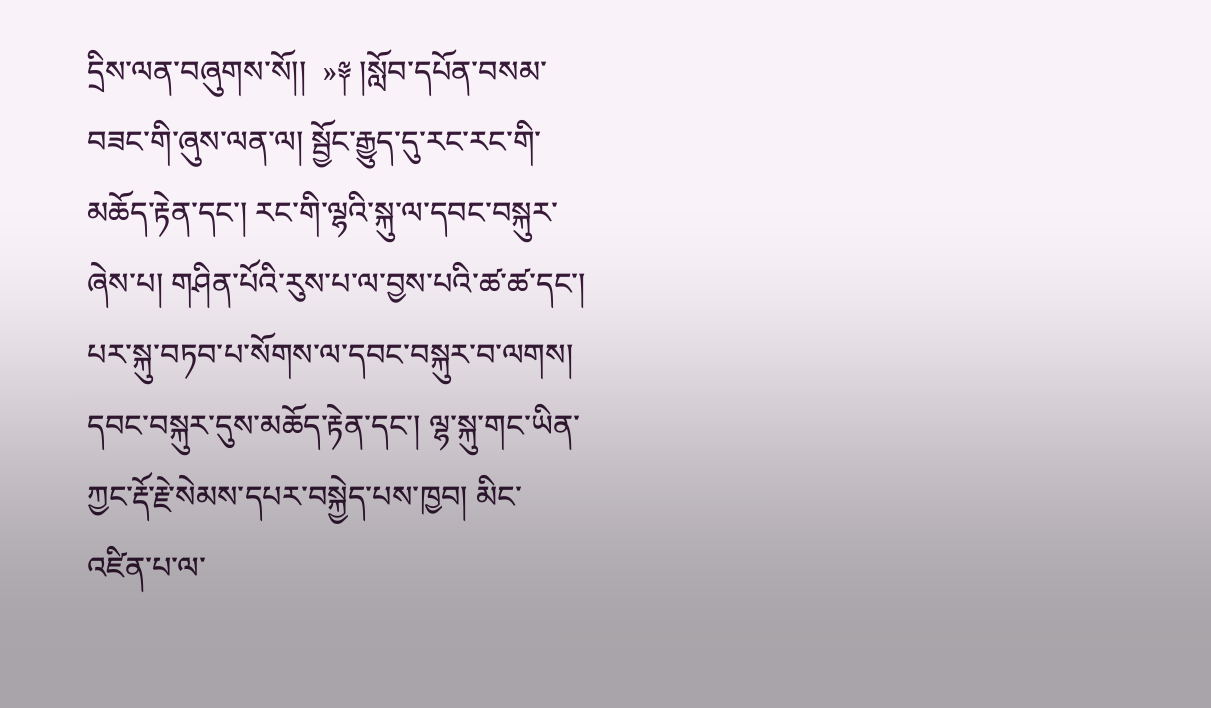དྲིས་ལན་བཞུགས་སོ།།  »༈ །སློབ་དཔོན་བསམ་བཟང་གི་ཞུས་ལན་ལ། སྦྱོང་རྒྱུད་དུ་རང་རང་གི་མཆོད་རྟེན་དང་། རང་གི་ལྷའི་སྐུ་ལ་དབང་བསྐུར་ཞེས་པ། གཤིན་པོའི་རུས་པ་ལ་བྱས་པའི་ཚ་ཚ་དང་། པར་སྐུ་བཏབ་པ་སོགས་ལ་དབང་བསྐུར་བ་ལགས། དབང་བསྐུར་དུས་མཆོད་རྟེན་དང་། ལྷ་སྐུ་གང་ཡིན་ཀྱང་རྡོ་རྗེ་སེམས་དཔར་བསྐྱེད་པས་ཁྱབ། མིང་འཛིན་པ་ལ་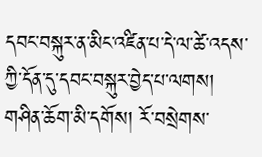དབང་བསྐུར་ན་མིང་འཛིན་པ་དེ་ལ་ཚེ་འདས་ཀྱི་དོན་དུ་དབང་བསྐུར་བྱེད་པ་ལགས། གཤིན་ཆོག་མི་དགོས། རོ་བསྲེགས་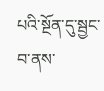པའི་སྔོན་དུ་སྦྱང་བ་ནས་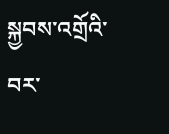སྐྱབས་འགྲོའི་བར་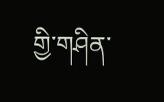གྱི་གཤིན་